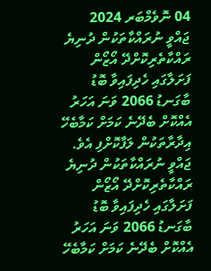04 ނޮވެމްބަރ 2024
ޖައްވީ ނުރައްކާތަކުން ދުނިޔެ ރައްކާތެރިކޮށްދޭ އޯޒޯން ފަށަލާގައި ހެދިފައިވާ ބޮޑު ބާގަނޑު 2066 ވަނަ އަހަރު އެއްކޮށް ބެދޭނެ ކަމަށް ކަމާބެހޭ އިދާރާތަކުން ލަފާކޮށްފި އެވެ.
ޖައްވީ ނުރައްކާތަކުން ދުނިޔެ ރައްކާތެރިކޮށްދޭ އޯޒޯން ފަށަލާގައި ހެދިފައިވާ ބޮޑު ބާގަނޑު 2066 ވަނަ އަހަރު އެއްކޮށް ބެދޭނެ ކަމަށް ކަމާބެހޭ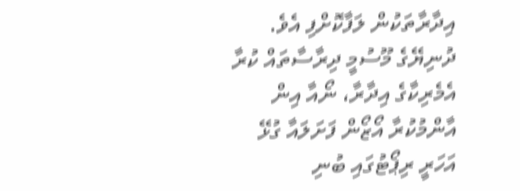އިދާރާތަކުން ލަފާކޮށްފި އެވެ.
ދުނިޔޭގެ މޫސުމީ ދިރާސާތައް ކުރާ އެމެރިކާގެ އިދާރާ، ނޯއާ އިން އާންމުކުރާ އޯޒޯން ފަށަލައާ ގުޅޭ އަހަރީ ރިޕޯޓުގައި ބުނި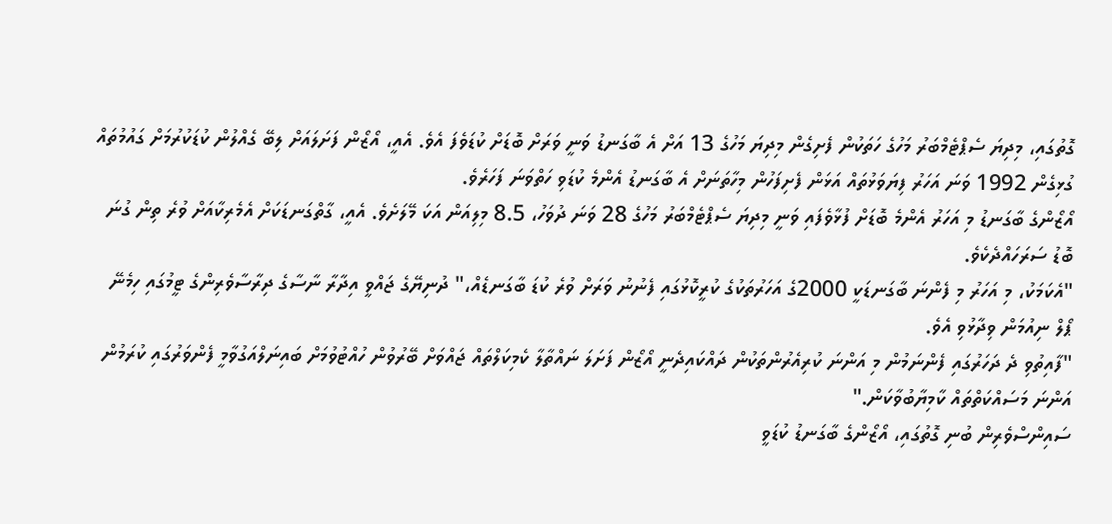ގޮތުގައި، މިދިޔަ ސެޕްޓެމްބަރު މަހުގެ ހަތަކުން ފެށިގެން މިދިޔަ މަހުގެ 13 އަށް އެ ބާގަނޑު ވަނީ ވަރަށް ބޮޑަށް ކުޑަވެފަ އެވެ. އެއީ، އޯޒޯން ފަށަލައަށް ލިބޭ ގެއްލުން ކުޑަކުރުމަށް ގައުމުތައް ގުޅިގެން 1992 ވަނަ އަހަރު ފިޔަވަޅުތައް އަޅަން ފެށިފަހުން މިހާތަނަށް އެ ބާގަނޑު އެންމެ ކުޑަވި ހަތްވަނަ ފަހަރެވެ.
އޯޒޯންގެ ބާގަނޑު މި އަހަރު އެންމެ ބޮޑަށް ފުޅާވެފައި ވަނީ މިދިޔަ ސެޕްޓެމްބަރު މަހުގެ 28 ވަނަ ދުވަހު، 8.5 މިލިއަން އަކަ މޭލަށެވެ. އެއީ، ގާތްގަނޑަކަށް އެމެރިކާއަށް ވުރެ ތިން ގުނަ ބޮޑު ސަރަހައްދެކެވެ.
"އެކަމަކު، މި އަހަރު މި ފެންނަ ބާގަނޑަކީ 2000ގެ އަހަރުތަކުގެ ކުރީކޮޅުގައި ފެނުނު ވަރަށް ވުރެ ކުޑަ ބާގަނޑެއް،" ދުނިޔޭގެ ޖައްވީ އިދާރާ ނާސާގެ ދިރާސާވެރިންގެ ޓީމުގައި ހިމެނޭ ޕޯލް ނިއުމަން ވިދާޅުވި އެވެ.
"ފާއިތުވި ދެ ދަހަރުގައި ފެންނަމުން މި އަންނަ ކުރިއެރުންތަކުން ދައްކައިދެނީ އޯޒޯން ފަށަލަ ނައްތާލާ ކެމިކަލްތައް ޖައްވަށް ބޭރުވުން ހުއްޓުވުމަށް ބައިނަލްއަގުވާމީ ފެންވަރުގައި ކުރަމުން އަންނަ މަސައްކަތްތައް ކާމިޔާބުވާކަން."
ސައިންސްވެރިން ބުނި ގޮތުގައި، އޯޒޯންގެ ބާގަނޑު ކުޑަވީ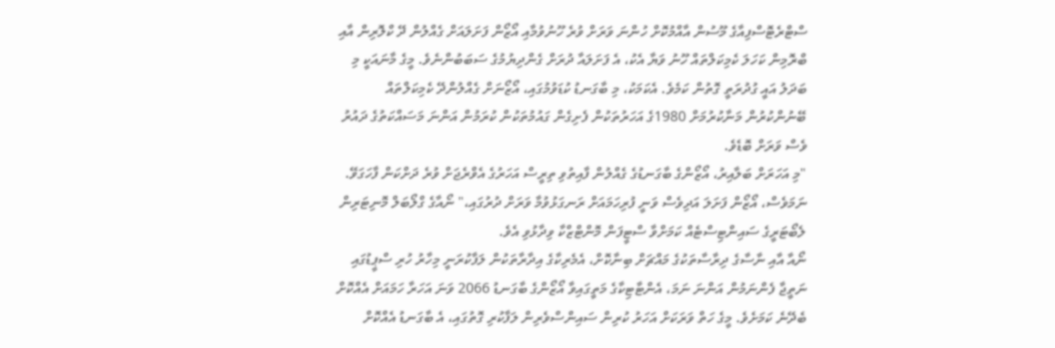ސްޓްރެޓޮސްފިއާގެ މޫސުން އާއްމުކޮށް ހުންނަ ވަރަށް ވުރެ ހޫނުވުމާއި އޯޒޯން ފަށަލައަށް ގެއްލުން ދޭ ކްލޮރިން އާއި ބްރޮމިން ކަހަލަ ކެމިކަލްތައް ހޫނު ވަޔާ އެކު، އެ ފަށަލައާ ދުރަށް ގެންދިޔުމުގެ ސަބަބުންނެވެ. މީގެ މާނައަކީ މި ބަދަލު އައީ ގުދުރަތީ ގޮތުން ކަމެވެ. އެކަމަކު، މި ބާގަނޑު ކުޑަވުމުގައި، އޯޒޯނަށް ގެއްލުންދޭ ކެމިކަލްތައް ބޭނުންކުރުން މަނާކުރުމަށް 1980ގެ އަހަރުތަކުން ފެށިގެން ގައުމުތަކުން ކުރަމުން އަންނަ މަސައްކަތުގެ ދައުރު ވެސް ވަރަށް ބޮޑެވެ.
"މި އަހަރަށް ބަލާއިރު، އޯޒޯންގެ ބާގަނޑުގެ ގެއްލުން ފާއިތުވި ތިރީސް އަހަރުގެ އެވްރެޖަށް ވުރެ ދަށްކަން ފާހަގަވޭ. ނަމަވެސް، އޯޒޯން ފަށަލަ އަދިވެސް ވަނީ ފުރިހަމައަށް ރަނގަޅުވުމާ ވަރަށް ދުރުގައި،" ނޯއާގެ ގްލޯބަލް މޮނިޓަރިން ލެބޯޓަރީގެ ސައިންޓިސްޓެއް ކަމަށްވާ ސްޓީފަން މޮންޓްޒްކާ ވިދާޅުވި އެވެ.
ނޯއާ އާއި ނާސާގެ ދިރާސާތަކުގެ މައްޗަށް ބިނާކޮށް، އެމެރިކާގެ އިދާރާތަކުން ލަފާކުރަނީ މިހާރު ހުރި ސްޕީޑުގައި ނަތީޖާ ފެންނަމުން އަންނަ ނަމަ، އެންޓާޓިކާގެ މަތީގައިވާ އޯޒޯންގެ ބާގަނޑު 2066 ވަނަ އަހަރާ ހަމައަށް އެއްކޮށް ބެދޭނެ ކަމަށެވެ. މީގެ ހަތް ވަރަކަށް އަހަރު ކުރިން ސައިންސްވެރިން ލަފާކުރި ގޮތުގައި، އެ ބާގަނޑު އެއްކޮށް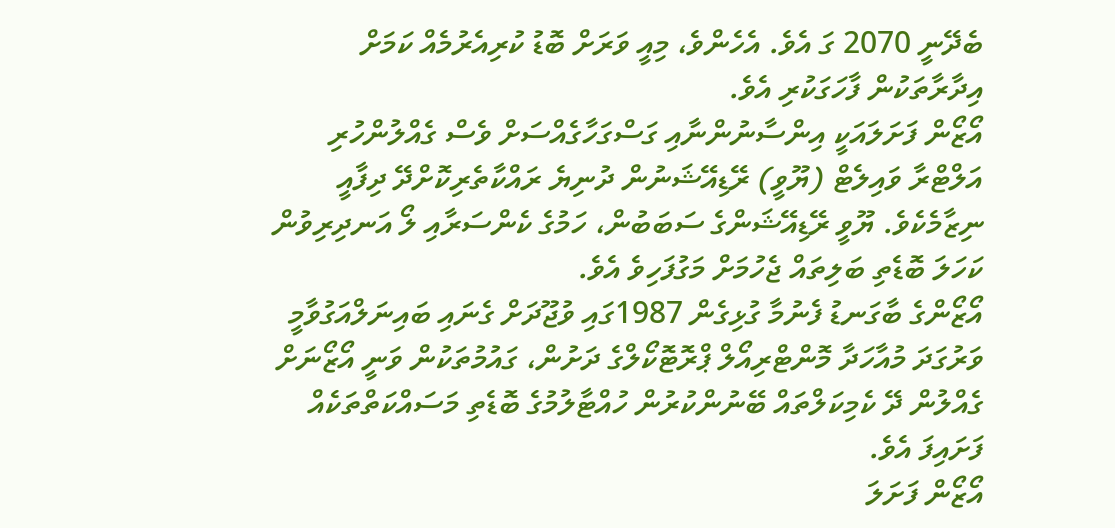ބެދޭނީ 2070 ގަ އެވެ. އެހެންވެ، މިއީ ވަރަށް ބޮޑު ކުރިއެރުމެއް ކަމަށް އިދާރާތަކުން ފާހަގަކުރި އެވެ.
އޯޒޯން ފަށަލައަކީ އިންސާނުންނާއި ގަސްގަހާގެއްސަށް ވެސް ގެއްލުންހުރި އަލްޓްރާ ވައިލެޓް (ޔޫވީ) ރޭޑިއޭޝަނުން ދުނިޔެ ރައްކާތެރިކޮށްދޭ ދިފާއީ ނިޒާމެކެވެ. ޔޫވީ ރޭޑިއޭޝަންގެ ސަބަބުން، ހަމުގެ ކެންސަރާއި ލޯ އަނދިރިވުން ކަހަލަ ބޮޑެތި ބަލިތައް ޖެހުމަށް މަގުފަހިވެ އެވެ.
އޯޒޯންގެ ބާގަނޑު ފެނުމާ ގުޅިގެން 1987ގައި ވުޖޫދަށް ގެނައި ބައިނަލްއަގުވާމީ ވަރުގަދަ މުއާހަދާ މޮންޓްރިއޯލް ޕްރޮޓޮކޯލްގެ ދަށުން، ގައުމުތަކުން ވަނީ އޯޒޯނަށް ގެއްލުން ދޭ ކެމިކަލްތައް ބޭނުންކުރުން ހުއްޓާލުމުގެ ބޮޑެތި މަސައްކަތްތަކެއް ފަށައިފަ އެވެ.
އޯޒޯން ފަށަލަ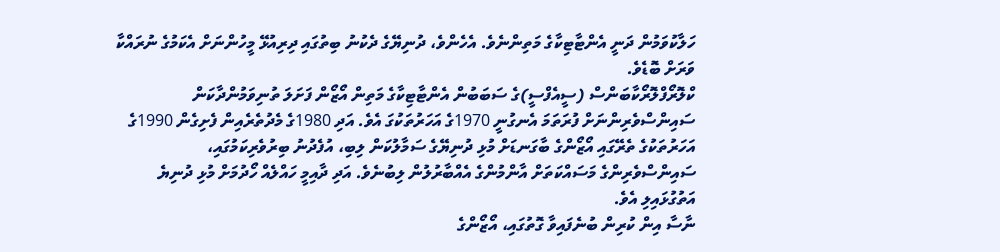ހަލާކުވަމުން ދަނީ އެންޓާޓިކާގެ މަތިންނެވެ. އެހެންވެ، ދުނިޔޭގެ ދެކުނު ބިތުގައި ދިރިއުޅޭ މީހުންނަށް އެކަމުގެ ނުރައްކާ ވަރަށް ބޮޑެވެ.
ކްލޮރޯފްލޮރޯކާބަންސް (ސީއެފްސީ)ގެ ސަބަބުން އެންޓާޓިކާގެ މަތިން އޯޒޯން ފަށަލަ ތުނިވަމުންދާކަން ސައިންސްވެރިންނަށް ފުރަތަމަ އެނގުނީ 1970ގެ އަހަރުތަކުގަ އެވެ. އަދި 1980ގެ މެދުތެރެއިން ފެށިގެން 1990ގެ އަހަރުތަކުގެ ތެރޭގައި އޯޒޯންގެ ބާގަނޑަށް މުޅި ދުނިޔޭގެ ސަމާލުކަން ލިބި، އުފެދުނު ބިރުވެރިކަމުގައި، ސައިންސްވެރިންގެ މަސައްކަތަށް އާންމުންގެ އެއްބާރުލުން ލިބުނެވެ. އަދި ދާއިމީ ހައްލެއް ހޯދުމަށް މުޅި ދުނިޔެ އަތުގުޅައިލި އެވެ.
ނާސާ އިން ކުރިން ބުނެފައިވާ ގޮތުގައި، އޯޒޯންގެ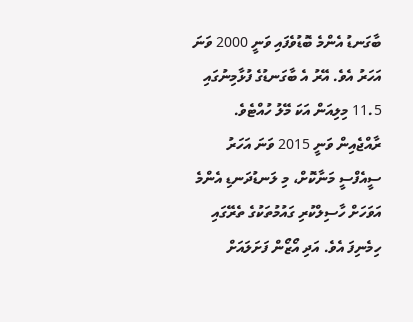ބާގަނޑު އެންމެ ބޮޑުވެފައި ވަނީ 2000 ވަނަ އަހަރު އެވެ. އޭރު އެ ބާގަނޑުގެ ފުޅާމިނުގައި 11.5 މިލިއަން އަކަ މޭލު ހުއްޓެވެ.
ރާއްޖެއިން ވަނީ 2015 ވަނަ އަހަރު ސީއެފްސީ މަނާކޮށް، މި ލަނޑުދަނޑި އެންމެ އަވަހަށް ހާސިލްކުރި ގައުމުތަކުގެ ތެރޭގައި ހިމެނިފަ އެވެ. އަދި އޯޒޯން ފަށަލައަށް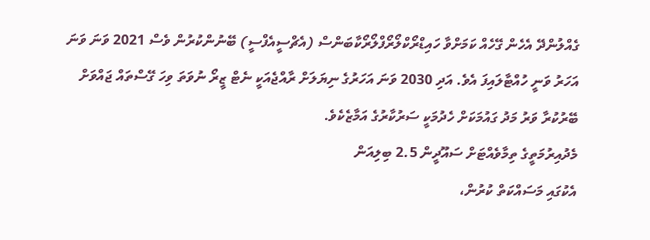ގެއްލުންދޭ އެހެން ގޭހެއް ކަމަށްވާ ހައިޑްރޯކްލޯރޯފްލޯރޯކާބަންސް (އެޗްސީއެފްސީ) ބޭނުންކުރުން ވެސް 2021 ވަނަ ވަނަ އަހަރު ވަނީ ހުއްޓާލައިފަ އެވެ. އަދި 2030 ވަނަ އަހަރުގެ ނިޔަލަށް ރާއްޖެއަކީ ނެޓް ޒީރޯ ނުވަތަ ވިހަ ގޭސްތައް ޖައްވަށް ބޭރުކުރާ ވަރު މަދު ގައުމަކަށް ހެދުމަކީ ސަރުކާރުގެ އަމާޒެކެވެ.
މެދުއިރުމަތީގެ ތިމާވެއްޓަށް ސައޫދީން 2.5 ބިލިއަން
އެކުގައި މަސައްކަތް ކުރުން،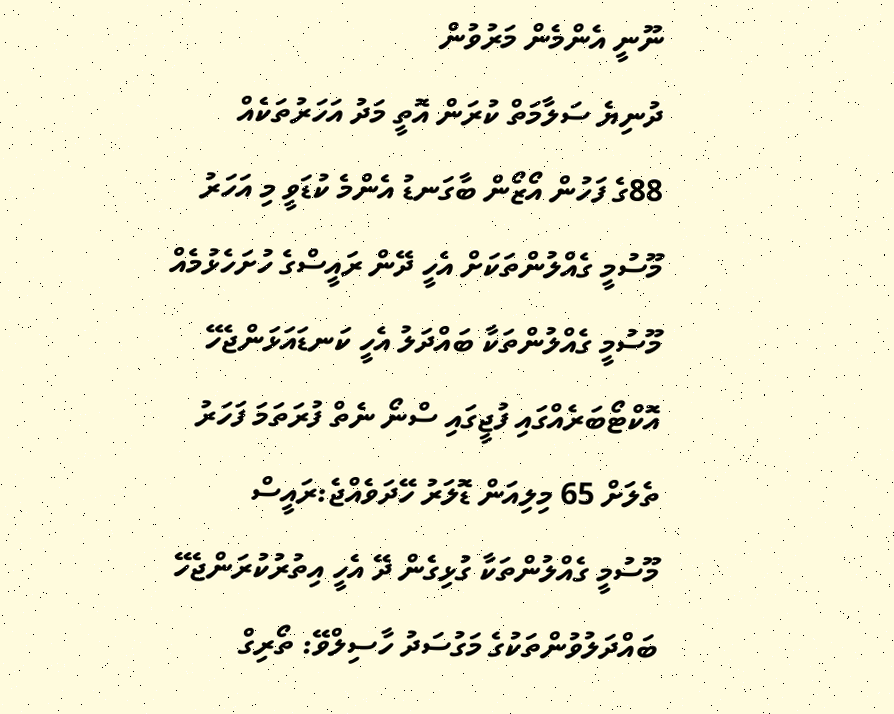ނޫނީ އެންމެން މަރުވުން
ދުނިޔެ ސަލާމަތް ކުރަން އޮތީ މަދު އަހަރުތަކެއް
88ގެ ފަހުން އޯޒޯން ބާގަނޑު އެންމެ ކުޑަވީ މި އަހަރު
މޫސުމީ ގެއްލުންތަކަށް އެހީ ދޭން ރައީސްގެ ހުށަހެޅުމެއް
މޫސުމީ ގެއްލުންތަކާ ބައްދަލު އެހީ ކަނޑައަޅަންޖެހޭ
އޮކްޓޯބަރެއްގައި ފުޖީގައި ސްނޯ ނެތް ފުރަތަމަ ފަހަރު
ތެލަށް 65 މިލިއަން ޑޮލަރު ހޭދަވެއްޖެ:ރައީސް
މޫސުމީ ގެއްލުންތަކާ ގުޅިގެން ދޭ އެހީ އިތުރުކުރަންޖެހޭ
ބައްދަލުވުންތަކުގެ މަގުސަދު ހާސިލްވޭ: ތޯރިގް